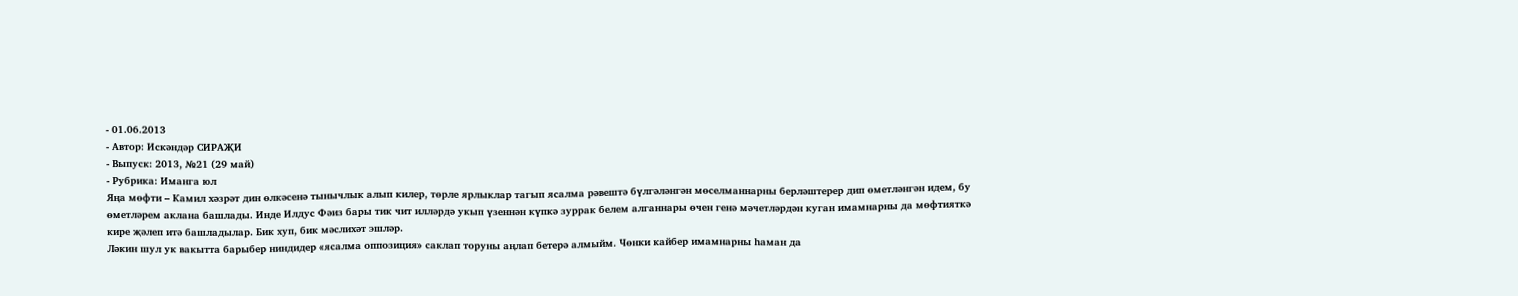- 01.06.2013
- Автор: Искәндәр СИРАҖИ
- Выпуск: 2013, №21 (29 май)
- Рубрика: Иманга юл
Яңа мөфти – Камил хәзрәт дин өлкәсенә тынычлык алып килер, төрле ярлыклар тагып ясалма рәвештә бүлгәләнгән мөселманнарны берләштерер дип өметләнгән идем, бу өметләрем аклана башлады. Инде Илдус Фәиз бары тик чит илләрдә укып үзеннән күпкә зуррак белем алганнары өчен генә мәчетләрдән куган имамнарны да мөфтияткә кире җәлеп итә башладылар. Бик хуп, бик мәслихәт эшләр.
Ләкин шул ук вакытта барыбер ниндидер «ясалма оппозиция» саклап торуны аңлап бетерә алмыйм. Чөнки кайбер имамнарны һаман да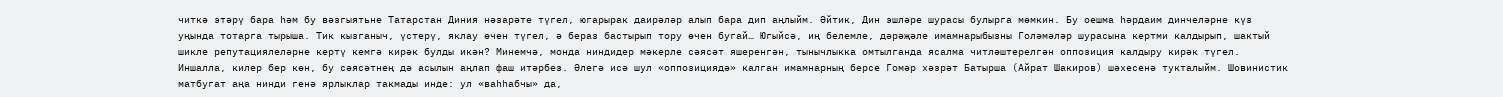читкә этәрү бара һәм бу вәзгыятьне Татарстан Диния нәзарәте түгел, югарырак даирәләр алып бара дип аңлыйм. Әйтик, Дин эшләре шурасы булырга мөмкин. Бу оешма һәрдаим динчеләрне күз уңында тотарга тырыша. Тик кызганыч, үстерү, яклау өчен түгел, ә бераз бастырып тору өчен бугай… Югыйсә, иң белемле, дәрәҗәле имамнарыбызны Голәмәләр шурасына кертми калдырып, шактый шикле репутациялеләрне кертү кемгә кирәк булды икән? Минемчә, монда ниндидер мәкерле сәясәт яшеренгән, тынычлыкка омтылганда ясалма читләштерелгән оппозиция калдыру кирәк түгел.
Иншалла, килер бер көн, бу сәясәтнең дә асылын аңлап фаш итәрбез. Әлегә исә шул «оппозициядә» калган имамнарның берсе Гомәр хәзрәт Батырша (Айрат Шакиров) шәхесенә тукталыйм. Шовинистик матбугат аңа нинди генә ярлыклар такмады инде: ул «ваһһабчы» да,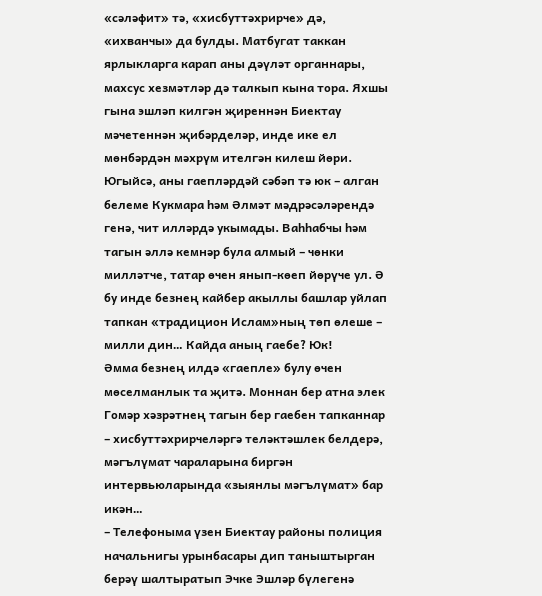«сәләфит» тә, «хисбуттәхрирче» дә, «ихванчы» да булды. Матбугат таккан ярлыкларга карап аны дәүләт органнары, махсус хезмәтләр дә талкып кына тора. Яхшы гына эшләп килгән җиреннән Биектау мәчетеннән җибәрделәр, инде ике ел мөнбәрдән мәхрүм ителгән килеш йөри. Югыйсә, аны гаепләрдәй сәбәп тә юк – алган белеме Кукмара һәм Әлмәт мәдрәсәләрендә генә, чит илләрдә укымады. Ваһһабчы һәм тагын әллә кемнәр була алмый – чөнки милләтче, татар өчен янып-көеп йөрүче ул. Ә бу инде безнең кайбер акыллы башлар уйлап тапкан «традицион Ислам»ның төп өлеше – милли дин… Кайда аның гаебе? Юк!
Әмма безнең илдә «гаепле» булу өчен мөселманлык та җитә. Моннан бер атна элек Гомәр хәзрәтнең тагын бер гаебен тапканнар – хисбуттәхрирчеләргә теләктәшлек белдерә, мәгълүмат чараларына биргән интервьюларында «зыянлы мәгълүмат» бар икән…
– Телефоныма үзен Биектау районы полиция начальнигы урынбасары дип таныштырган берәү шалтыратып Эчке Эшләр бүлегенә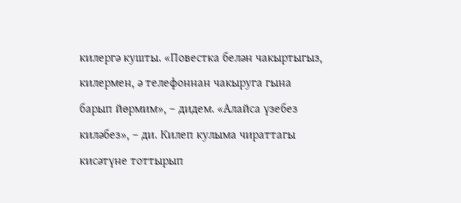килергә кушты. «Повестка белән чакыртыгыз, килермен, ә телефоннан чакыруга гына барып йөрмим», – дидем. «Алайса үзебез киләбез», – ди. Килеп кулыма чираттагы кисәтүне тоттырып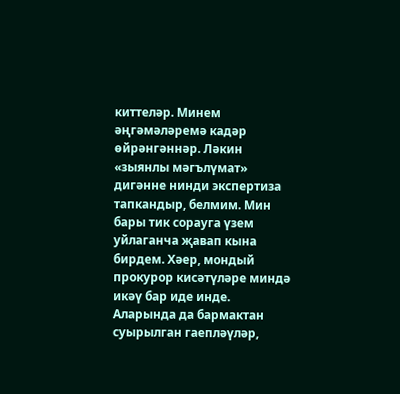киттеләр. Минем әңгәмәләремә кадәр өйрәнгәннәр. Ләкин «зыянлы мәгълүмат» дигәнне нинди экспертиза тапкандыр, белмим. Мин бары тик сорауга үзем уйлаганча җавап кына бирдем. Хәер, мондый прокурор кисәтүләре миндә икәү бар иде инде. Аларында да бармактан суырылган гаепләүләр,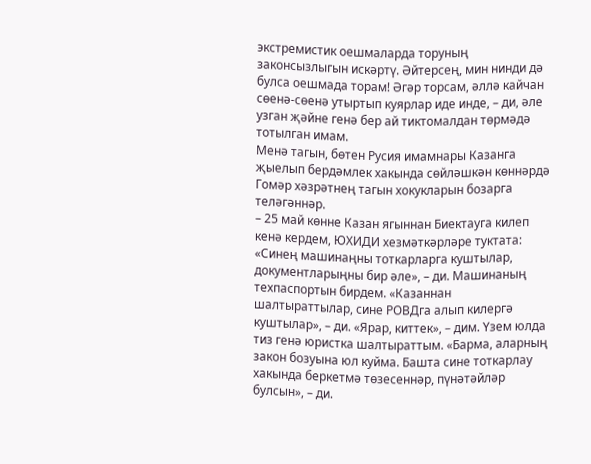экстремистик оешмаларда торуның законсызлыгын искәртү. Әйтерсең, мин нинди дә булса оешмада торам! Әгәр торсам, әллә кайчан сөенә-сөенә утыртып куярлар иде инде, – ди, әле узган җәйне генә бер ай тиктомалдан төрмәдә тотылган имам.
Менә тагын, бөтен Русия имамнары Казанга җыелып бердәмлек хакында сөйләшкән көннәрдә Гомәр хәзрәтнең тагын хокукларын бозарга теләгәннәр.
– 25 май көнне Казан ягыннан Биектауга килеп кенә кердем, ЮХИДИ хезмәткәрләре туктата: «Синең машинаңны тоткарларга куштылар, документларыңны бир әле», – ди. Машинаның техпаспортын бирдем. «Казаннан шалтыраттылар, сине РОВДга алып килергә куштылар», – ди. «Ярар, киттек», – дим. Үзем юлда тиз генә юристка шалтыраттым. «Барма, аларның закон бозуына юл куйма. Башта сине тоткарлау хакында беркетмә төзесеннәр, пүнәтәйләр булсын», – ди.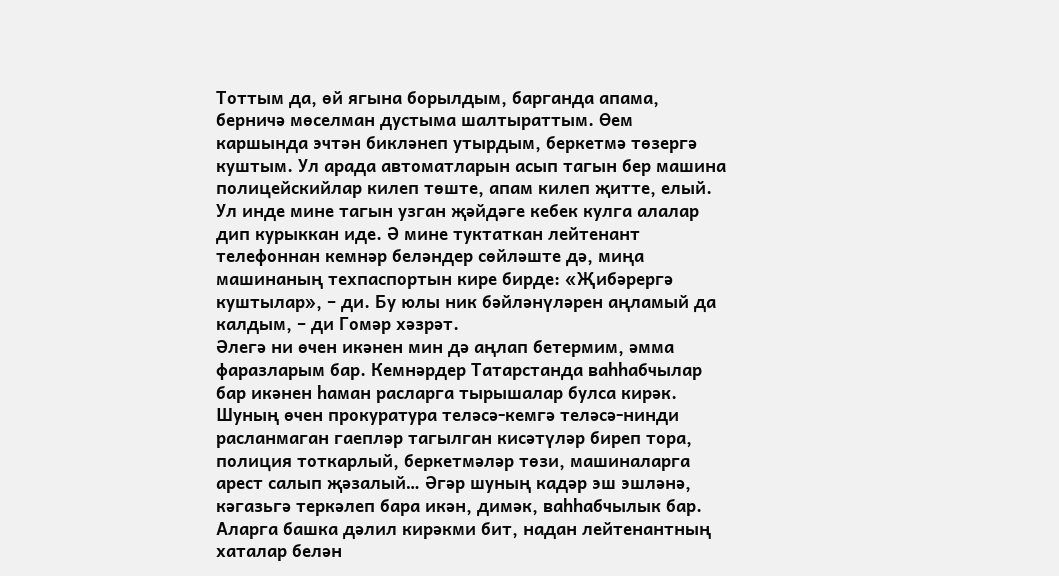Тоттым да, өй ягына борылдым, барганда апама, берничә мөселман дустыма шалтыраттым. Өем каршында эчтән бикләнеп утырдым, беркетмә төзергә куштым. Ул арада автоматларын асып тагын бер машина полицейскийлар килеп төште, апам килеп җитте, елый. Ул инде мине тагын узган җәйдәге кебек кулга алалар дип курыккан иде. Ә мине туктаткан лейтенант телефоннан кемнәр беләндер сөйләште дә, миңа машинаның техпаспортын кире бирде: «Җибәрергә куштылар», – ди. Бу юлы ник бәйләнүләрен аңламый да калдым, – ди Гомәр хәзрәт.
Әлегә ни өчен икәнен мин дә аңлап бетермим, әмма фаразларым бар. Кемнәрдер Татарстанда ваһһабчылар бар икәнен һаман расларга тырышалар булса кирәк. Шуның өчен прокуратура теләсә-кемгә теләсә-нинди расланмаган гаепләр тагылган кисәтүләр биреп тора, полиция тоткарлый, беркетмәләр төзи, машиналарга арест салып җәзалый… Әгәр шуның кадәр эш эшләнә, кәгазьгә теркәлеп бара икән, димәк, ваһһабчылык бар. Аларга башка дәлил кирәкми бит, надан лейтенантның хаталар белән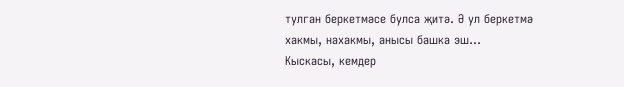тулган беркетмәсе булса җитә. Ә ул беркетмә хакмы, нахакмы, анысы башка эш…
Кыскасы, кемдер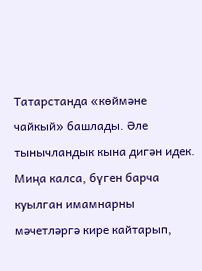Татарстанда «көймәне чайкый» башлады. Әле тынычландык кына дигән идек. Миңа калса, бүген барча куылган имамнарны мәчетләргә кире кайтарып,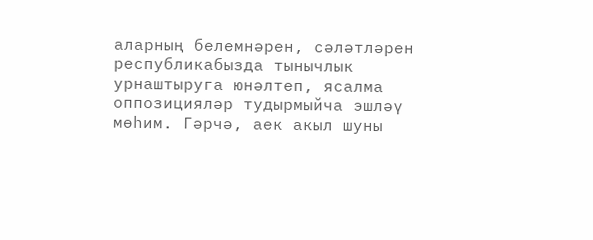аларның белемнәрен, сәләтләрен республикабызда тынычлык урнаштыруга юнәлтеп, ясалма оппозицияләр тудырмыйча эшләү мөһим. Гәрчә, аек акыл шуны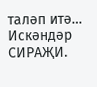таләп итә…
Искәндәр СИРАҖИ.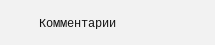Комментарии